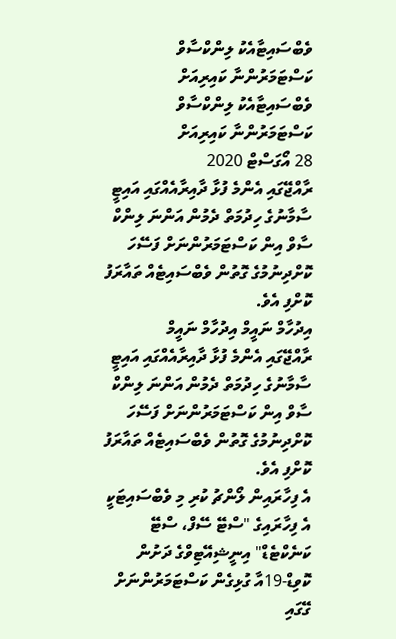ވެބްސައިޓާއެކު ލިންކްސާވް ކަސްޓަމަރުންނާ ކައިރިއަށް
ވެބްސައިޓާއެކު ލިންކްސާވް ކަސްޓަމަރުންނާ ކައިރިއަށް
28 އޯގަސްޓް 2020
ރާއްޖޭގައި އެންމެ ފުޅާ ދާއިރާއެއްގައި އައިޓީ ސާމާނުގެ ހިދުމަތް ދެމުން އަންނަ ލިންކް ސާވް އިން ކަސްޓަމަރުންނަށް ފަސޭހަ ކޮށްދިނުމުގެ ގޮތުން ވެބްސައިޓެއް ތައާރަފު ކޮށްފި އެވެ.
އިދުހާމް ނައީމް އިދުހާމް ނައީމް
ރާއްޖޭގައި އެންމެ ފުޅާ ދާއިރާއެއްގައި އައިޓީ ސާމާނުގެ ހިދުމަތް ދެމުން އަންނަ ލިންކް ސާވް އިން ކަސްޓަމަރުންނަށް ފަސޭހަ ކޮށްދިނުމުގެ ގޮތުން ވެބްސައިޓެއް ތައާރަފު ކޮށްފި އެވެ.
އެ ފިހާރައިން ލޯންޗު ކުރި މި ވެބްސައިޓަކީ އެ ފިހާރައިގެ "ސްޓޭ ސޭފް، ސްޓޭ ކަނެކްޓެޑް" އިނީޝިއޭޓިވްގެ ދަށުން ކޮވިޑް-19އާ ގުޅިގެން ކަސްޓަމަރުންނަށް ގޭގައި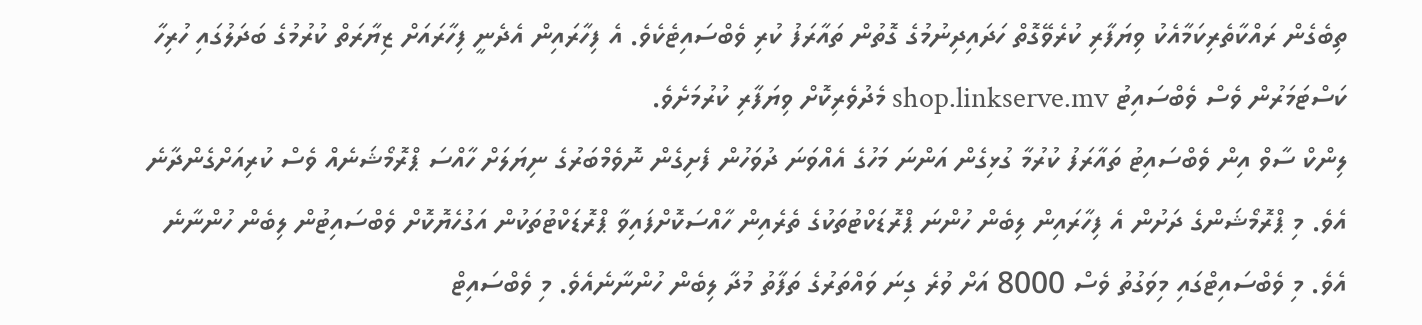ތިބެގެން ރައްކާތެރިކަމާއެކު ވިޔަފާރި ކުރެވޭގޮތް ހަދައިދިނުމުގެ ގޮތުން ތައާރަފު ކުރި ވެބްސައިޓެކެވެ. އެ ފިހާރައިން އެދެނީ ފިހާރައަށް ޒިޔާރަތް ކުރުމުގެ ބަދަލުގައި ހުރިހާ ކަސްޓަމަރުން ވެސް ވެބްސައިޓު shop.linkserve.mv މެދުވެރިކޮށް ވިޔަފާރި ކުރުމަށެވެ.
ލިންކް ސާވް އިން ވެބްސައިޓު ތައާރަފު ކުރުމާ ގުޅިގެން އަންނަ މަހުގެ އެއްވަނަ ދުވަހުން ފެށިގެން ނޮވެމްބަރުގެ ނިޔަލަށް ހާއްސަ ޕްރޮމޯޝަނެއް ވެސް ކުރިއަށްގެންދާނެ އެވެ. މި ޕްރޮމޯޝަންގެ ދަށުން އެ ފިހާރައިން ލިބެން ހުންނަ ޕްރޮޑަކްޓުތަކުގެ ތެރެއިން ހާއްސަކޮށްފައިވާ ޕްރޮޑަކްޓުތަކުން އަގުހެޔޮކޮށް ވެބްސައިޓުން ލިބެން ހުންނާނެ އެވެ. މި ވެބްސައިޓްގައި މިވަގުތު ވެސް 8000 އަށް ވުރެ ގިނަ ވައްތަރުގެ ތަފާތު މުދާ ލިބެން ހުންނާނެއެވެ. މި ވެބްސައިޓް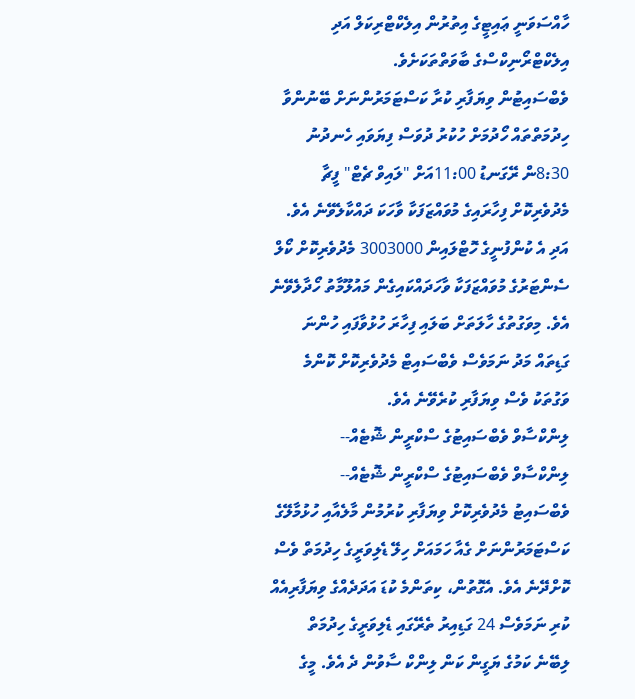ހާއްސަވަނީ ޢައިޓީގެ އިތުރުން އިލެކްޓްރިކަލް އަދި އިލެކްޓްރޯނިކްސްގެ ބާވަތްތަކަށެވެ.
ވެބްސައިޓުން ވިޔަފާރި ކުރާ ކަސްޓަމަރުންނަށް ބޭނުންވާ ހިދުމަތްތައް ހޯދުމަށް ހުކުރު ދުވަސް ފިޔަވައި ހެނދުނު 8:30ން ރޭގަނޑު 11:00އަށް "ލައިވް ޗެޓް" ފީޗާ މެދުވެރިކޮށް ފިހާރައިގެ މުވައްޒަފަކާ ވާހަކަ ދައްކާލެވޭނެ އެވެ. އަދި އެ ކުންފުނީގެ ހޮޓްލައިން 3003000 މެދުވެރިކޮށް ކޯލް ސެންޓަރުގެ މުވައްޒަފަކާ ވާހަދައްކައިގެން މައުލޫމާތު ހޯދާލެވޭނެ އެވެ. މިވަގުތުގެ ހާލަތަށް ބަލައި ފިހާރަ ހުޅުވާފައި ހުންނަ ގަޑިތައް މަދު ނަމަވެސް ވެބްސައިޓް މެދުވެރިކޮށް ކޮންމެ ވަގުތަކު ވެސް ވިޔަފާރި ކުރެވޭނެ އެވެ.
ލިންކްސާވް ވެބްސައިޓުގެ ސްކްރީން ޝޮޓެއް--
ލިންކްސާވް ވެބްސައިޓުގެ ސްކްރީން ޝޮޓެއް--
ވެބްސައިޓު މެދުވެރިކޮށް ވިޔަފާރި ކުރުމުން މާލެއާއި ހުޅުމާލޭގެ ކަސްޓަމަރުންނަށް ގެއާ ހަމައަށް ހިލޭ ޑެލިވަރީގެ ހިދުމަތް ވެސް ކޮށްދޭނެ އެވެ. އެގޮތުން، ކިތަންމެ ކުޑަ އަދަދެއްގެ ވިޔަފާރިއެއް ކުރި ނަމަވެސް 24 ގަޑިއިރު ތެރޭގައި ޑެލިވަރީގެ ހިދުމަތް ލިބޭނެ ކަމުގެ ޔަގީން ކަން ލިންކް ސާވުން ދެ އެވެ. މީގެ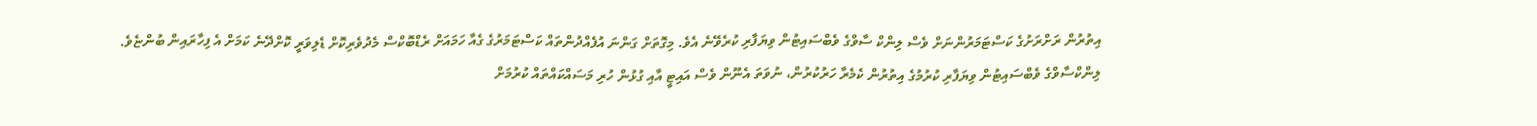އިތުރުން ރަށްރަށުގެ ކަސްޓަމަރުންނަށް ވެސް ލިންކް ސާވްގެ ވެބްސައިޓުން ވިޔަފާރި ކުރެވޭނެ އެވެ. މިގޮތަށް ގަންނަ އުފެއްދުންތައް ކަސްޓަމަރުގެ ގެއާ ހަމައަށް ރެޑްބޮކްސް މެދުވެރިކޮށް ޑެލިވަރީ ކޮށްދޭނެ ކަމަށް އެ ފިހާރައިން ބުންޏެވެ.
ލިންކްސާވްގެ ވެބްސައިޓުން ވިޔަފާރި ކުރުމުގެ އިތުރުން ކެމެރާ ހަރުކުރުން، ނުވަތަ އެނޫން ވެސް އައިޓީ އާއި ގުޅުން ހުރި މަސައްކައްތައް ކުރުމަށް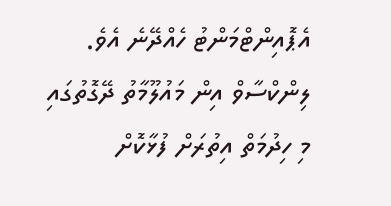އެޕޮއިންޓްމަންޓު ހެއްދޭނެ އެވެ. ލިންކްސާވް އިން މައުލޫމާތު ދޭގޮތުގައި މި ހިދުމަތް އިތުރަށް ފުޅާކޮށް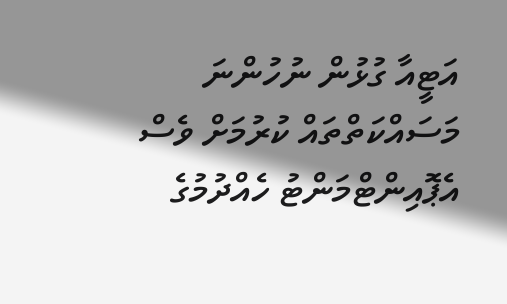އަޓީއާ ގުޅުން ނުހުންނަ މަސައްކަތްތައް ކުރުމަށް ވެސް އެޕޮއިންޓްމަންޓު ހެއްދުމުގެ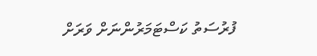ފުރުސަތު ކަސްޓަމަރުންނަށް ވަރަށް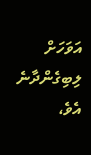އަވަހަށް ލިބިގެންދާނެ އެވެ،